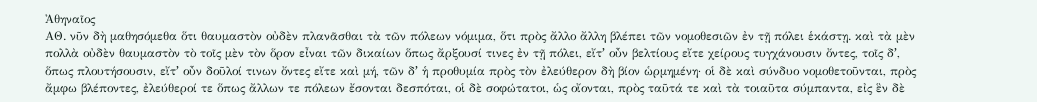Ἀθηναῖος
ΑΘ. νῦν δὴ μαθησόμεθα ὅτι θαυμαστὸν οὐδὲν πλανᾶσθαι τὰ τῶν πόλεων νόμιμα, ὅτι πρὸς ἄλλο ἄλλη βλέπει τῶν νομοθεσιῶν ἐν τῇ πόλει ἑκάστῃ. καὶ τὰ μὲν πολλὰ οὐδὲν θαυμαστὸν τὸ τοῖς μὲν τὸν ὅρον εἶναι τῶν δικαίων ὅπως ἄρξουσί τινες ἐν τῇ πόλει, εἴτʼ οὖν βελτίους εἴτε χείρους τυγχάνουσιν ὄντες, τοῖς δʼ, ὅπως πλουτήσουσιν, εἴτʼ οὖν δοῦλοί τινων ὄντες εἴτε καὶ μή, τῶν δʼ ἡ προθυμία πρὸς τὸν ἐλεύθερον δὴ βίον ὡρμημένη· οἱ δὲ καὶ σύνδυο νομοθετοῦνται, πρὸς ἄμφω βλέποντες, ἐλεύθεροί τε ὅπως ἄλλων τε πόλεων ἔσονται δεσπόται, οἱ δὲ σοφώτατοι, ὡς οἴονται, πρὸς ταῦτά τε καὶ τὰ τοιαῦτα σύμπαντα, εἰς ἓν δὲ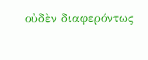οὐδὲν διαφερόντως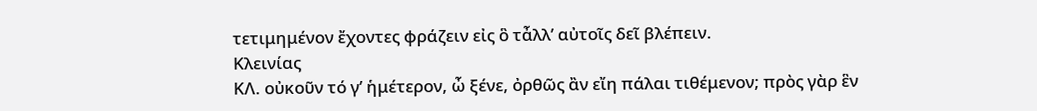τετιμημένον ἔχοντες φράζειν εἰς ὃ τἆλλʼ αὐτοῖς δεῖ βλέπειν.
Κλεινίας
ΚΛ. οὐκοῦν τό γʼ ἡμέτερον, ὦ ξένε, ὀρθῶς ἂν εἴη πάλαι τιθέμενον; πρὸς γὰρ ἓν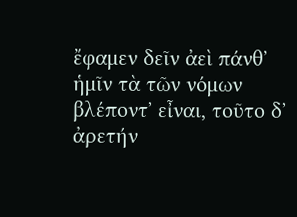ἔφαμεν δεῖν ἀεὶ πάνθʼ ἡμῖν τὰ τῶν νόμων βλέποντʼ εἶναι, τοῦτο δʼ ἀρετήν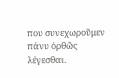που συνεχωροῦμεν πάνυ ὀρθῶς λέγεσθαι.